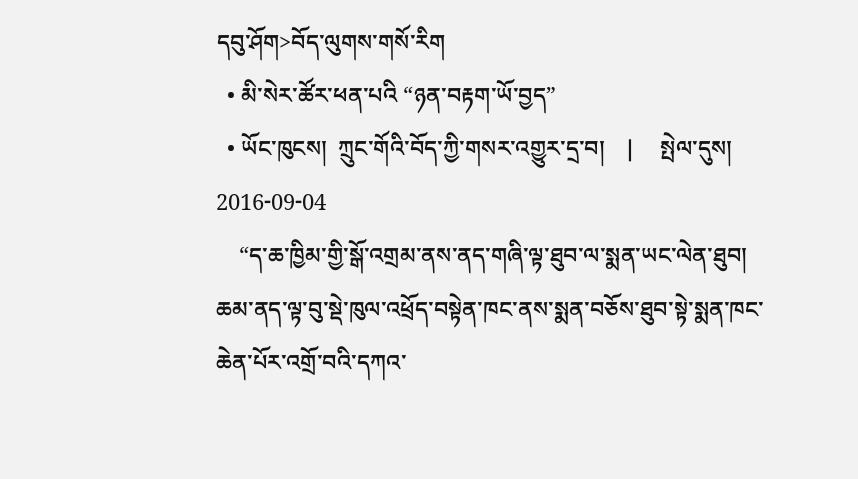དབུ་ཤོག>བོད་ལུགས་གསོ་རིག
  • མི་སེར་ཚོར་ཕན་པའི “ཉན་བརྟག་ཡོ་བྱད”
  • ཡོང་ཁུངས།  ཀྲུང་གོའི་བོད་ཀྱི་གསར་འགྱུར་དྲ་བ།    |     སྤེལ་དུས།  2016-09-04
    “ད་ཆ་ཁྱིམ་གྱི་སྒོ་འགྲམ་ནས་ནད་གཞི་ལྟ་ཐུབ་ལ་སྨན་ཡང་ལེན་ཐུབ། ཆམ་ནད་ལྟ་བུ་སྡེ་ཁུལ་འཕྲོད་བསྟེན་ཁང་ནས་སྨན་བཅོས་ཐུབ་སྟེ་སྨན་ཁང་ཆེན་པོར་འགྲོ་བའི་དཀའ་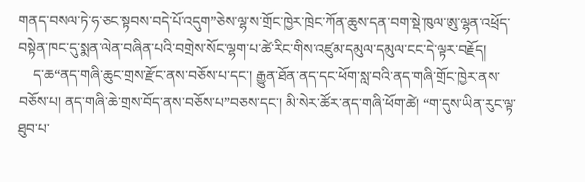གནད་བསལ་ཏེ་ཧ་ཅང་སྟབས་བདེ་པོ་འདུག”ཅེས་ལྷ་ས་གྲོང་ཁྱེར་ཁྲེང་ཀོན་ཆུས་དན་བག་སྡེ་ཁུལ་ཨུ་ལྷན་འཕྲོད་བསྟེན་ཁང་དུ་སྨན་ལེན་བཞིན་པའི་བགྲེས་སོང་ལྷག་པ་ཚེ་རིང་གིས་འཛུམ་དམུལ་དམུལ་ངང་དེ་ལྟར་བརྗོད།
    ད་ཆ“ནད་གཞི་ཆུང་གྲས་རྫོང་ནས་བཅོས་པ་དང་། རྒྱུན་ཐོན་ནད་དང་ཕོག་སླ་བའི་ནད་གཞི་གྲོང་ཁྱེར་ནས་བཅོས་པ། ནད་གཞི་ཆེ་གྲས་བོད་ནས་བཅོས་པ”བཅས་དང་། མི་སེར་ཚོར་ནད་གཞི་ཕོག་ཚེ། “ག་དུས་ཡིན་རུང་ལྟ་ཐུབ་པ་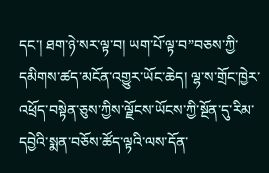དང་། ཐག་ཉེ་སར་ལྟ་བ། ཡག་པོ་ལྟ་བ”བཅས་ཀྱི་དམིགས་ཚད་མངོན་འགྱུར་ཡོང་ཆེད། ལྷ་ས་གྲོང་ཁྱེར་འཕྲོད་བསྟེན་ཅུས་ཀྱིས་ལྗོངས་ཡོངས་ཀྱི་སྔོན་དུ་རིམ་དབྱེའི་སྨན་བཅོས་ཚོད་ལྟའི་ལས་དོན་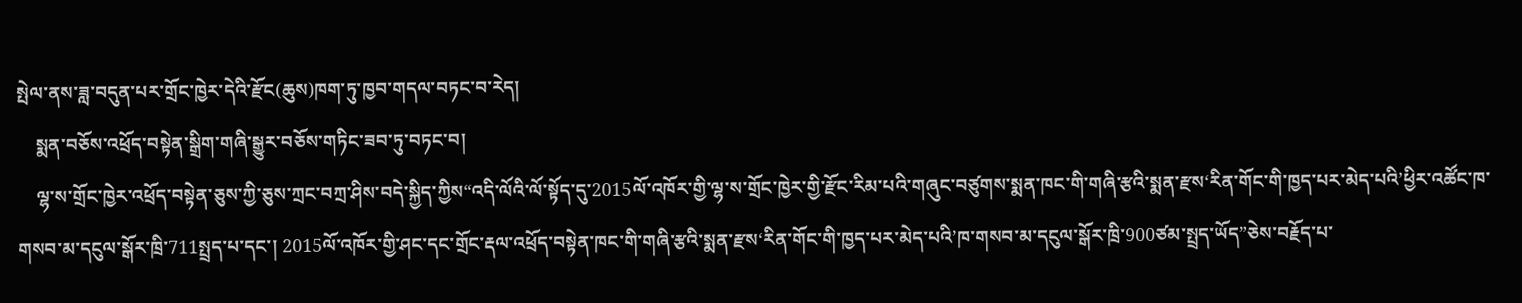སྤེལ་ནས་ཟླ་བདུན་པར་གྲོང་ཁྱེར་དེའི་རྫོང(ཆུས)ཁག་ཏུ་ཁྱབ་གདལ་བཏང་བ་རེད།
    སྨན་བཅོས་འཕྲོད་བསྟེན་སྒྲིག་གཞི་སྒྱུར་བཅོས་གཏིང་ཟབ་ཏུ་བཏང་བ།
    ལྷ་ས་གྲོང་ཁྱེར་འཕྲོད་བསྟེན་ཅུས་ཀྱི་ཅུས་ཀྲང་བཀྲ་ཤིས་བདེ་སྐྱིད་ཀྱིས“འདི་ལོའི་ལོ་སྟོད་དུ་2015ལོ་འཁོར་གྱི་ལྷ་ས་གྲོང་ཁྱེར་གྱི་རྫོང་རིམ་པའི་གཞུང་བཙུགས་སྨན་ཁང་གི་གཞི་རྩའི་སྨན་རྫས‘རིན་གོང་གི་ཁྱད་པར་མེད་པའི’ཕྱིར་འཚོང་ཁ་གསབ་མ་དངུལ་སྒོར་ཁྲི་711སྤྲད་པ་དང་། 2015ལོ་འཁོར་གྱི་ཤང་དང་གྲོང་རྡལ་འཕྲོད་བསྟེན་ཁང་གི་གཞི་རྩའི་སྨན་རྫས‘རིན་གོང་གི་ཁྱད་པར་མེད་པའི’ཁ་གསབ་མ་དངུལ་སྒོར་ཁྲི་900ཙམ་སྤྲད་ཡོད”ཅེས་བརྗོད་པ་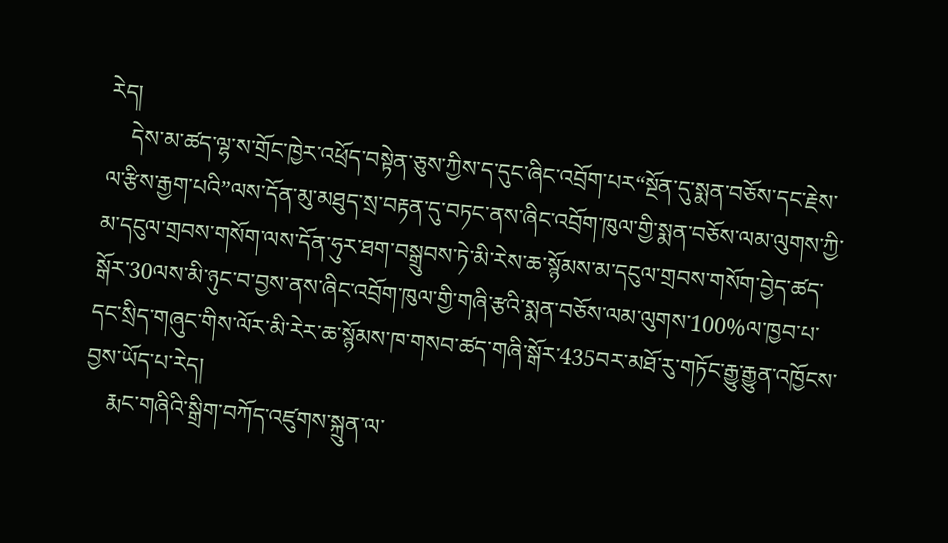རེད།
    དེས་མ་ཚད་ལྷ་ས་གྲོང་ཁྱེར་འཕྲོད་བསྟེན་ཅུས་ཀྱིས་ད་དུང་ཞིང་འབྲོག་པར“སྔོན་དུ་སྨན་བཅོས་དང་རྗེས་ལ་རྩིས་རྒྱག་པའི”ལས་དོན་མུ་མཐུད་སྲ་བརྟན་དུ་བཏང་ནས་ཞིང་འབྲོག་ཁུལ་གྱི་སྨན་བཅོས་ལམ་ལུགས་ཀྱི་མ་དངུལ་གྲབས་གསོག་ལས་དོན་ཧུར་ཐག་བསྒྲུབས་ཏེ་མི་རེས་ཆ་སྙོམས་མ་དངུལ་གྲབས་གསོག་བྱེད་ཚད་སྒོར་30ལས་མི་ཉུང་བ་བྱས་ནས་ཞིང་འབྲོག་ཁུལ་གྱི་གཞི་རྩའི་སྨན་བཅོས་ལམ་ལུགས་100%ལ་ཁྱབ་པ་དང་སྲིད་གཞུང་གིས་ལོར་མི་རེར་ཆ་སྙོམས་ཁ་གསབ་ཚད་གཞི་སྒོར་435བར་མཐོ་རུ་གཏོང་རྒྱུ་རྒྱུན་འཁྱོངས་བྱས་ཡོད་པ་རེད།
    རྨང་གཞིའི་སྒྲིག་བཀོད་འཛུགས་སྐྲུན་ལ་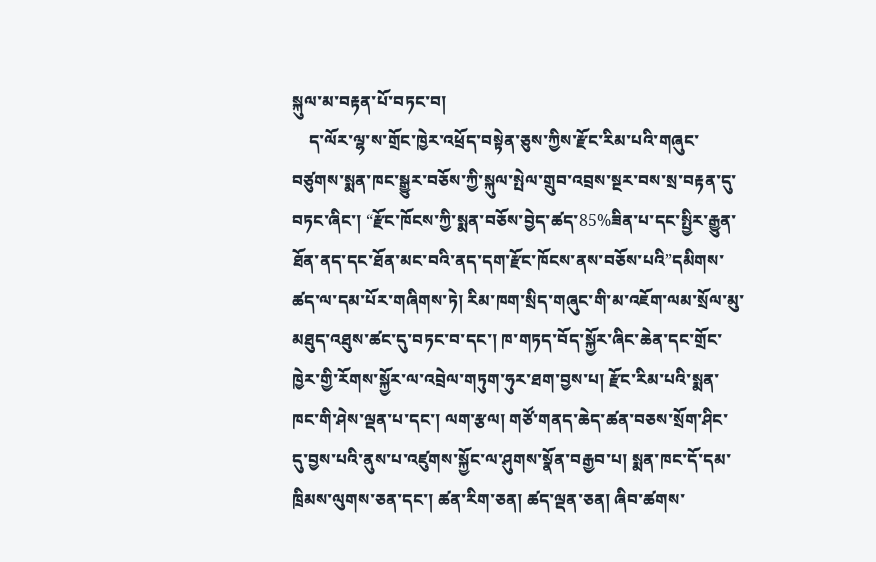སྐུལ་མ་བརྟན་པོ་བཏང་བ།
    ད་ལོར་ལྷ་ས་གྲོང་ཁྱེར་འཕྲོད་བསྟེན་ཅུས་ཀྱིས་རྫོང་རིམ་པའི་གཞུང་བཙུགས་སྨན་ཁང་སྒྱུར་བཅོས་ཀྱི་སྐུལ་སྤེལ་གྲུབ་འབྲས་སྔར་བས་སྲ་བརྟན་དུ་བཏང་ཞིང་། “རྫོང་ཁོངས་ཀྱི་སྨན་བཅོས་བྱེད་ཚད་85%ཟིན་པ་དང་སྤྱིར་རྒྱུན་ཐོན་ནད་དང་ཐོན་མང་བའི་ནད་དག་རྫོང་ཁོངས་ནས་བཅོས་པའི”དམིགས་ཚད་ལ་དམ་པོར་གཞིགས་ཏེ། རིམ་ཁག་སྲིད་གཞུང་གི་མ་འཇོག་ལམ་སྲོལ་མུ་མཐུད་འཐུས་ཚང་དུ་བཏང་བ་དང་། ཁ་གཏད་བོད་སྐྱོར་ཞིང་ཆེན་དང་གྲོང་ཁྱེར་གྱི་རོགས་སྐྱོར་ལ་འབྲེལ་གཏུག་ཧུར་ཐག་བྱས་པ། རྫོང་རིམ་པའི་སྨན་ཁང་གི་ཤེས་ལྡན་པ་དང་། ལག་རྩལ། གཙོ་གནད་ཆེད་ཚན་བཅས་སྲོག་ཤིང་དུ་བྱས་པའི་ནུས་པ་འཛུགས་སྐྱོང་ལ་ཤུགས་སྣོན་བརྒྱབ་པ། སྨན་ཁང་དོ་དམ་ཁྲིམས་ལུགས་ཅན་དང་། ཚན་རིག་ཅན། ཚད་ལྡན་ཅན། ཞིབ་ཚགས་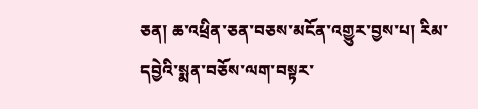ཅན། ཆ་འཕྲིན་ཅན་བཅས་མངོན་འགྱུར་བྱས་པ། རིམ་དབྱེའི་སྨན་བཅོས་ལག་བསྟར་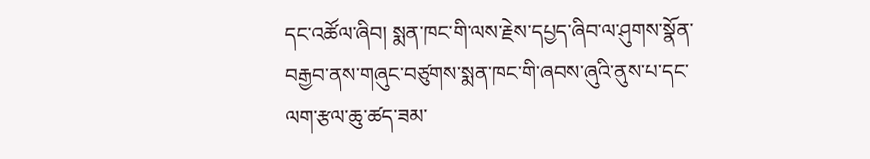དང་འཚོལ་ཞིབ། སྨན་ཁང་གི་ལས་རྗེས་དཔྱད་ཞིབ་ལ་ཤུགས་སྣོན་བརྒྱབ་ནས་གཞུང་བཙུགས་སྨན་ཁང་གི་ཞབས་ཞུའི་ནུས་པ་དང་ལག་རྩལ་ཆུ་ཚད་ཟམ་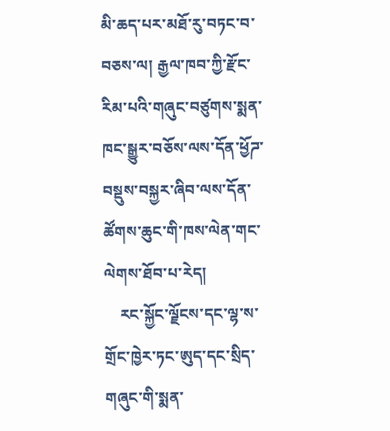མི་ཆད་པར་མཐོ་རུ་བཏང་བ་བཅས་ལ། རྒྱལ་ཁབ་ཀྱི་རྫོང་རིམ་པའི་གཞུང་བཙུགས་སྨན་ཁང་སྒྱུར་བཅོས་ལས་དོན་ཕྱོཌ་བསྡུས་བསྐྱར་ཞིབ་ལས་དོན་ཚོགས་ཆུང་གི་ཁས་ལེན་གང་ལེགས་ཐོབ་པ་རེད།
    རང་སྐྱོང་ལྗོངས་དང་ལྷ་ས་གྲོང་ཁྱེར་ཏང་ཨུད་དང་སྲིད་གཞུང་གི་སྨན་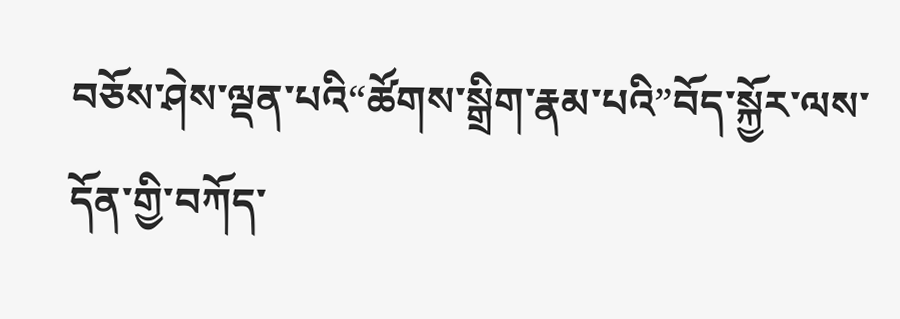བཅོས་ཤེས་ལྡན་པའི“ཚོགས་སྒྲིག་རྣམ་པའི”བོད་སྐྱོར་ལས་དོན་གྱི་བཀོད་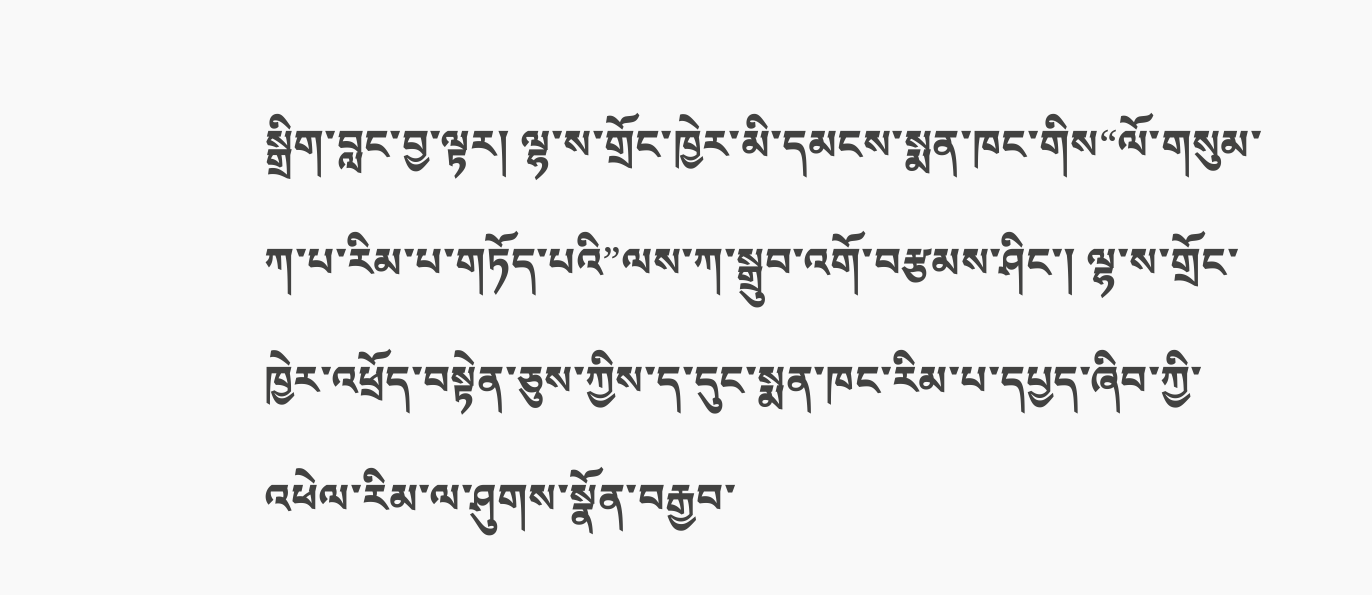སྒྲིག་བླང་བྱ་ལྟར། ལྷ་ས་གྲོང་ཁྱེར་མི་དམངས་སྨན་ཁང་གིས“ལོ་གསུམ་ཀ་པ་རིམ་པ་གཏོད་པའི”ལས་ཀ་སྒྲུབ་འགོ་བརྩམས་ཤིང་། ལྷ་ས་གྲོང་ཁྱེར་འཕྲོད་བསྟེན་ཅུས་ཀྱིས་ད་དུང་སྨན་ཁང་རིམ་པ་དཔྱད་ཞིབ་ཀྱི་འཕེལ་རིམ་ལ་ཤུགས་སྣོན་བརྒྱབ་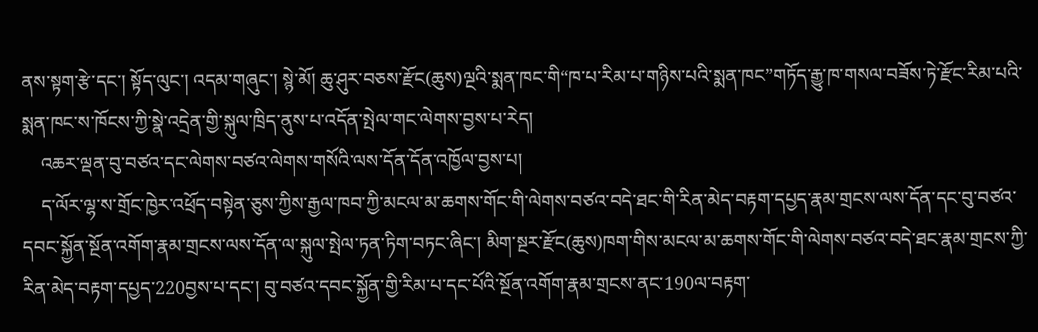ནས་སྟག་རྩེ་དང་། སྟོད་ལུང་། འདམ་གཞུང་། སྙེ་མོ། ཆུ་ཤུར་བཅས་རྫོང(ཆུས)ལྔའི་སྨན་ཁང་གི“ཁ་པ་རིམ་པ་གཉིས་པའི་སྨན་ཁང”གཏོད་རྒྱུ་ཁ་གསལ་བཟོས་ཏེ་རྫོང་རིམ་པའི་སྨན་ཁང་ས་ཁོངས་ཀྱི་སྣེ་འདྲེན་གྱི་སྐུལ་ཁྲིད་ནུས་པ་འདོན་སྤེལ་གང་ལེགས་བྱས་པ་རེད།
    འཆར་ལྡན་བུ་བཙའ་དང་ལེགས་བཙའ་ལེགས་གསོའི་ལས་དོན་དོན་འཁྱོལ་བྱས་པ།
    ད་ལོར་ལྷ་ས་གྲོང་ཁྱེར་འཕྲོད་བསྟེན་ཅུས་ཀྱིས་རྒྱལ་ཁབ་ཀྱི་མངལ་མ་ཆགས་གོང་གི་ལེགས་བཙའ་བདེ་ཐང་གི་རིན་མེད་བརྟག་དཔྱད་རྣམ་གྲངས་ལས་དོན་དང་བུ་བཙའ་དབང་སྐྱོན་སྔོན་འགོག་རྣམ་གྲངས་ལས་དོན་ལ་སྐུལ་སྤེལ་ཏན་ཏིག་བཏང་ཞིང་། མིག་སྔར་རྫོང(ཆུས)ཁག་གིས་མངལ་མ་ཆགས་གོང་གི་ལེགས་བཙའ་བདེ་ཐང་རྣམ་གྲངས་ཀྱི་རིན་མེད་བརྟག་དཔྱད་220བྱས་པ་དང་། བུ་བཙའ་དབང་སྐྱོན་གྱི་རིམ་པ་དང་པོའི་སྔོན་འགོག་རྣམ་གྲངས་ནང་190ལ་བརྟག་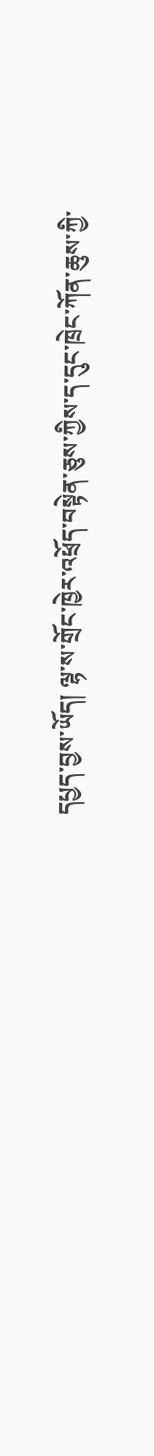དཔྱད་བྱས་ཡོད། ལྷ་ས་གྲོང་ཁྱེར་འཕྲོད་བསྟེན་ཅུས་ཀྱིས་ད་དུང་ཁྲེང་ཀོན་ཆུས་ཀྱི་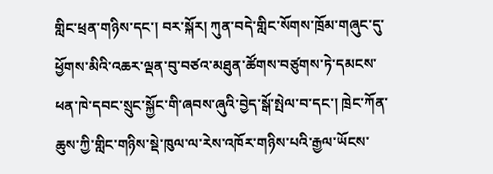གླིང་ཕྲན་གཉིས་དང་། བར་སྐོར། ཀུན་བདེ་གླིང་སོགས་ཁྲོམ་གཞུང་དུ་ཕྱོགས་མིའི་འཆར་ལྡན་བུ་བཙའ་མཐུན་ཚོགས་བཙུགས་ཏེ་དམངས་ཕན་ཁེ་དབང་སྲུང་སྐྱོང་གི་ཞབས་ཞུའི་བྱེད་སྒོ་སྤེལ་བ་དང་། ཁྲེང་ཀོན་ཆུས་ཀྱི་གླིང་གཉིས་སྡེ་ཁུལ་ལ་རེས་འཁོར་གཉིས་པའི་རྒྱལ་ཡོངས་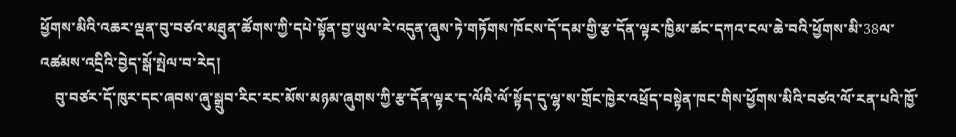ཕྱོགས་མིའི་འཆར་ལྡན་བུ་བཙའ་མཐུན་ཚོགས་ཀྱི་དཔེ་སྟོན་བྱ་ཡུལ་རེ་འདུན་ཞུས་ཏེ་གཏོགས་ཁོངས་དོ་དམ་གྱི་རྩ་དོན་ལྟར་ཁྱིམ་ཚང་དཀའ་ངལ་ཆེ་བའི་ཕྱོགས་མི་38ལ་འཚམས་འདྲིའི་བྱེད་སྒོ་སྤེལ་བ་རེད།
    བུ་བཙར་དོ་ཁུར་དང་ཞབས་ཞུ་སྒྲུབ་རིང་རང་མོས་མཉམ་ཞུགས་ཀྱི་རྩ་དོན་ལྟར་ད་ལོའི་ལོ་སྟོད་དུ་ལྷ་ས་གྲོང་ཁྱེར་འཕྲོད་བསྟེན་ཁང་གིས་ཕྱོགས་མིའི་བཙའ་ལོ་རན་པའི་ཁྱོ་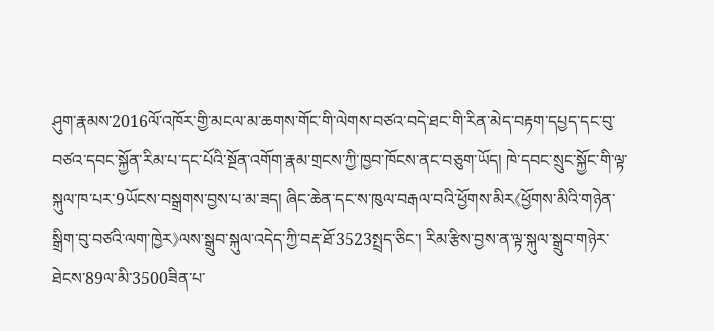ཤུག་རྣམས་2016ལོ་འཁོར་གྱི་མངལ་མ་ཆགས་གོང་གི་ལེགས་བཙའ་བདེ་ཐང་གི་རིན་མེད་བརྟག་དཔྱད་དང་བུ་བཙའ་དབང་སྐྱོན་རིམ་པ་དང་པོའི་སྔོན་འགོག་རྣམ་གྲངས་ཀྱི་ཁྱབ་ཁོངས་ནང་བཅུག་ཡོད། ཁེ་དབང་སྲུང་སྐྱོང་གི་ལྟ་སྐུལ་ཁ་པར་9ཡོངས་བསྒྲགས་བྱས་པ་མ་ཟད། ཞིང་ཆེན་དང་ས་ཁུལ་བརྒལ་བའི་ཕྱོགས་མིར《ཕྱོགས་མིའི་གཉེན་སྒྲིག་བུ་བཙའི་ལག་ཁྱེར》ལས་སྒྲུབ་སྐུལ་འདེད་ཀྱི་བརྡ་ཐོ་3523སྤྲད་ཅིང་། རིམ་རྩིས་བྱས་ན་ལྟ་སྐུལ་སྒྲུབ་གཉེར་ཐེངས་89ལ་མི་3500ཟིན་པ་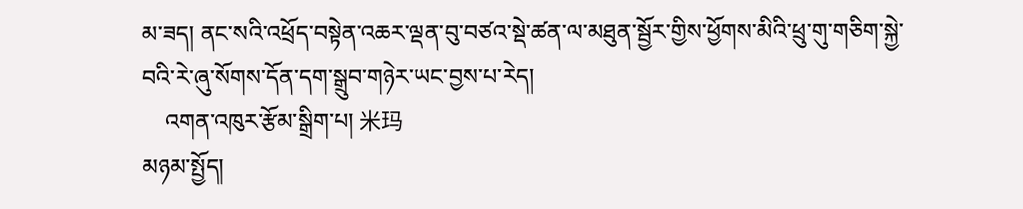མ་ཟད། ནང་སའི་འཕྲོད་བསྟེན་འཆར་ལྡན་བུ་བཙའ་སྡེ་ཚན་ལ་མཐུན་སྦྱོར་གྱིས་ཕྱོགས་མིའི་ཕྲུ་གུ་གཅིག་སྐྱེ་བའི་རེ་ཞུ་སོགས་དོན་དག་སྒྲུབ་གཉེར་ཡང་བྱས་པ་རེད།
    འགན་འཁུར་རྩོམ་སྒྲིག་པ། 米玛
མཉམ་སྤྱོད།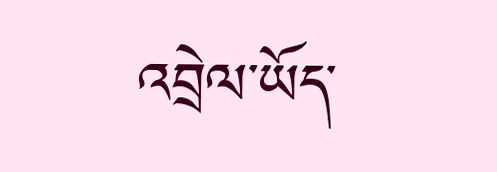འབྲེལ་ཡོད་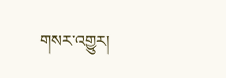གསར་འགྱུར།